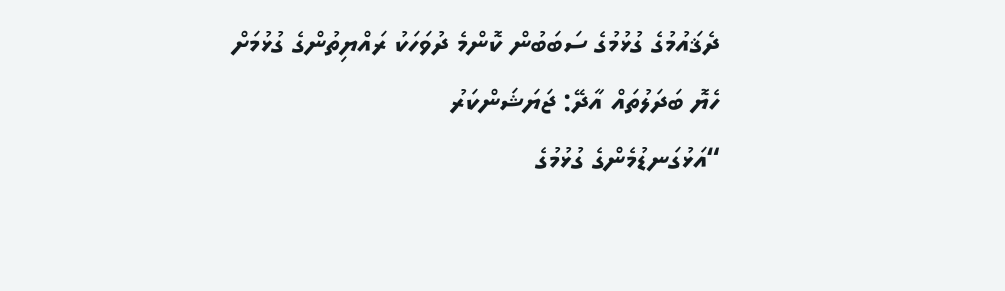ދެޤައުމުގެ ގުޅުމުގެ ސަބަބުން ކޮންމެ ދުވަހަކު ރައްޔިތުންގެ ގުޅުމަށް ހެޔޮ ބަދަލުތައް އާދޭ: ޖަޔަޝަންކަރު
“އަޅުގަނޑުމެންގެ ގުޅުމުގެ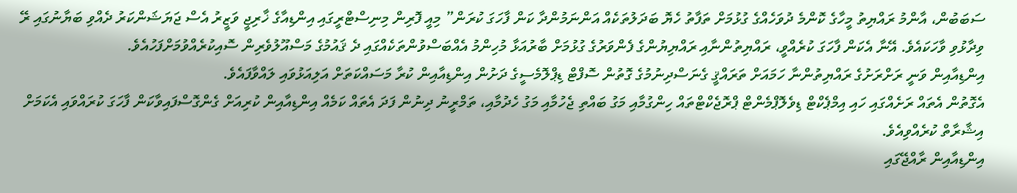ސަބަބުން، އާންމު ރައްޔިތު މީހާގެ ކޮންމެ ދުވަހެއްގެ ގުޅުމަށް ތަފާތު ހެޔޮ ބަދަލުތަކެއް އަންނަމުންދާ ކަން ފާހަގަ ކުރަން” މިއީ ފޮރިން މިނިސްޓްރީގައި އިންޑިއާގެ ޚާރިޖީ ވަޒީރު އެސް ޖަޔަޝަންކަރު ދެއްވި ބަޔާނުގައި ރޭ ވިދާޅުވި ވާހަކައެވެ. އޭނާ އެކަން ފާހަގަ ކުރެއްވީ، ރައްޔިތުންނާއި ރައްޔިޔުންގެ ފެންވަރުގެ ގުޅުމަށް ބާރުއަޅާ މުހިންމު އެއްބަސްވުންތަކެއްގައި ދެ ޤައުމުގެ މަސްއޫލުވެރިން ސޮއިކުރެއްވުމަށްފަހުއެވެ.
އިންޑިއާއިން ވަނީ ރަށްރަށުގެ ރައްޔިތުންނާ ހަމައަށް ތަރައްޤީ ގެނަސްދިނުމުގެ ގޮތުން ސޮފްޓް ޑިޕްލޮމެސީގެ ދަށުން އިންޑިއާއިން ކުރާ މަސައްކަތަށް އަލިއަޅުވައި ލައްވާފައެވެ.
އެގޮތުން އެތައް ރަށެއްގައި ހައި އިމްޕެކްޓް ޑިވެލޮޕްމެންޓް ޕްރޮޖެކްޓްތައް ހިންގުމާއި މަގު ބައްތި ޖެހުމާއި މަގު ހެދުމާއި، ތަމްރީނު ދިނުން ފަދަ އެތައް ކަމެއް އިންޑިއާއިން ކުރިއަށް ގެންގޮސްފައިވާކަން ފާހަގަ ކުރައްވައި އެކަމަށް އިޝާރާތް ކުރެއްވިއެވެ.
އިންޑިއާއިން ރާއްޖޭގައި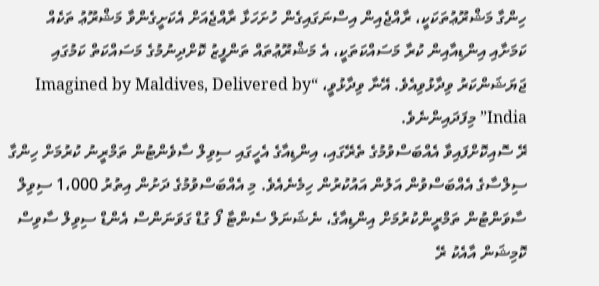ހިންގާ މަޝްރޫޢުތަކަކީ، ރާއްޖެއިން އިސްނަގައިގެން ހުށަހަޅާ ރާއްޖެއަށް އެކަށީގެންވާ މަޝްރޫޢު ތަކެއް ކަމަށާއި އިންޑިއާއިން ކުރާ މަސައްކަތަކީ، އެ މަޝްރޫޢުތައް ތަންފީޒު ކޮށްދިނުމުގެ މަސައްކަތް ކަމުގައި ޖަޔަޝަންކަރު ވިދާޅުވިއެވެ. އޭނާ ވިދާޅުވީ، “Imagined by Maldives, Delivered by India” މިފަދައިންނެވެ.
ރޭ ސޮއިކޮށްފައިވާ އެއްބަސްވުމުގެ ތެރޭގައި، އިންޑިއާގެ އެހީގައި ސިވިލް ސާވެންޓުން ތަމްރީނު ކުރުމަށް ހިންގާ ސިލްސާގެ އެއްބަސްވުން އަލުން އައުކުރުން ހިމެނެއެވެ. މި އެއްބަސްވުމުގެ ދަށުން އިތުރު 1،000 ސިވިލް ސާވަންޓުން ތަމްރީންކުރުމަށް އިންޑިއާގެ، ނެޝަނަލް ސެންޓާ ފޯ ގުޑް ގަވަނަންސް އެންޑް ސިވިލް ސާވިސް ކޮމިޝަން އާއެކު ރޭ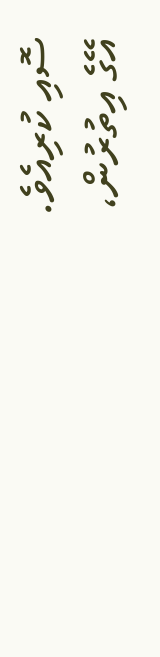ސޮއި ކުރިއެވެ.
އޭގެ އިތުރުން،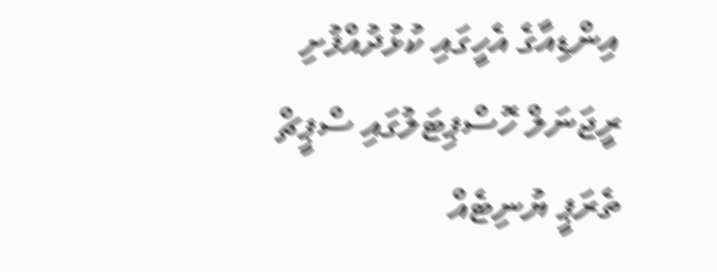އިންޑިއާގެ އެހީގައި ކުޅުދުއްފުށި ރީޖަނަލް ހޮސްޕިޓަލުގައި ސްޕީޗް ތެރަޕީ ޔުނިޓެއް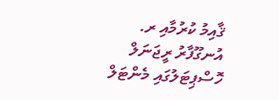ޤާއިމު ކުރުމާއި ރ. އުނގޫފާރު ރީޖަނަލް ހޮސްޕިޓަލުގައި މެންޓަލް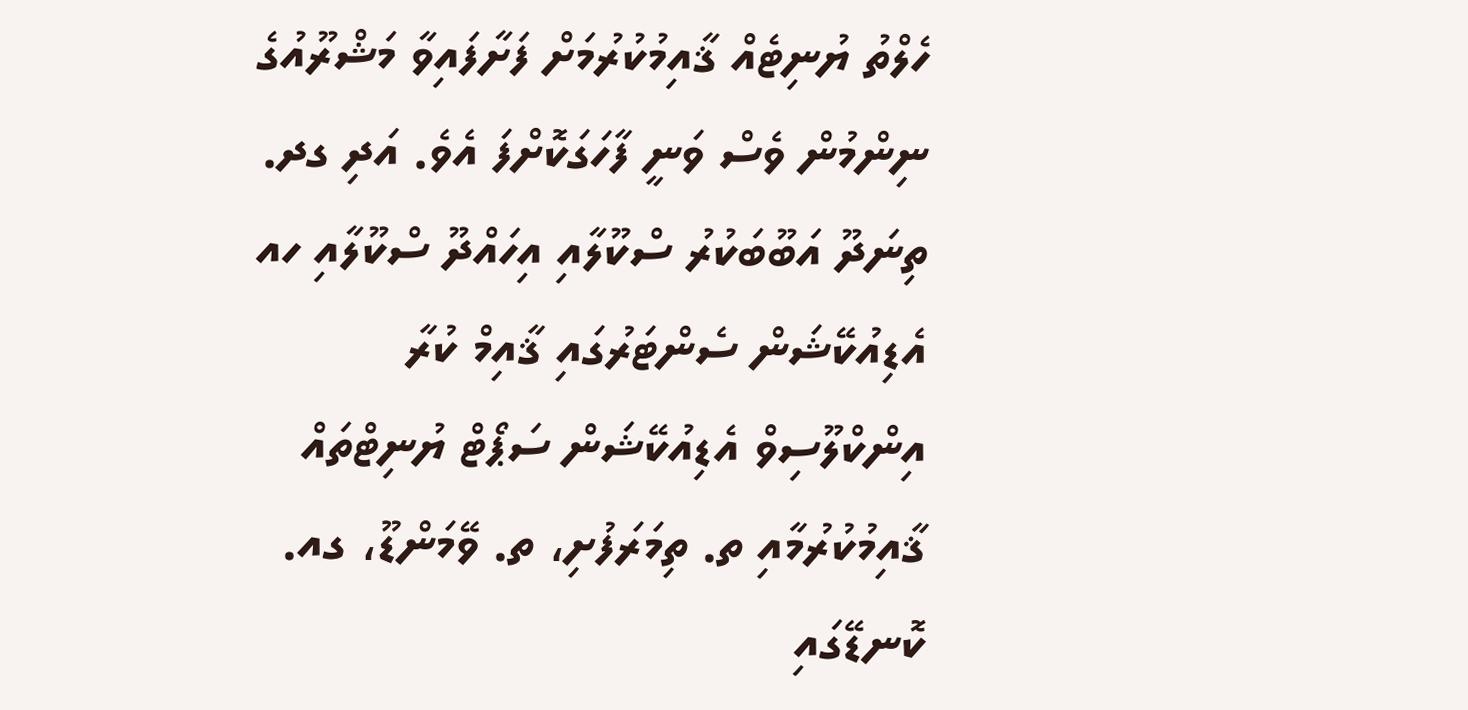ހެލްތު ޔުނިޓެއް ޤާއިމުކުރުމަށް ފަށާފައިވާ މަޝްރޫއުގެ ނިންމުން ވެސް ވަނީ ފާހަގަކޮށްފަ އެވެ. އަދި ގދ. ތިނަދޫ އަބޫބަކުރު ސްކޫލާއި އިހައްދޫ ސްކޫލާއި ހއ އެޑިއުކޭޝަން ސެންޓަރުގައި ޤާއިމް ކުރާ އިންކްލޫސިވް އެޑިއުކޭޝަން ސަޕޯޓް ޔުނިޓްތައް ޤާއިމުކުރުމާއި ތ. ތިމަރަފުށި، ތ. ވޭމަންޑޫ، ގއ. ކޮނޑޭގައި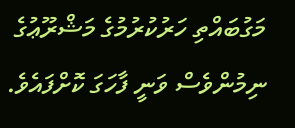މަގުބައްތި ހަރުކުރުމުގެ މަޝްރޫޢުގެ ނިމުންވެސް ވަނީ ފާހަގަ ކޮށްފައެވެ.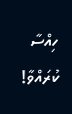ހިއްސާ ކުރައްވާ!